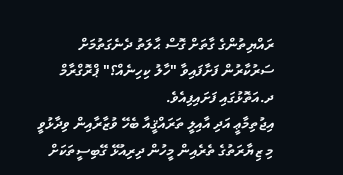ރައްޔިތުންގެ ގާތަށް ގޮސް ޙާލަތު ދެނެގަތުމަށް ސަރުކާރުން ފަށާފައިވާ "ހާލު ކިހިނެއް؟" ޕްރޮގްރާމް ދ.އަތޮޅުގައި ފަށައިފިއެވެ.
އިޖުތިމާޢީ އަދި އާއިލީ ތަރައްޤީއާ ބެހޭ ވުޒާރާއިން ވިދާޅުވީ މި ޒިޔާރަތުގެ ތެރެއިން މީހުން ދިރިއުޅޭ ގޭބިސީތަކަށް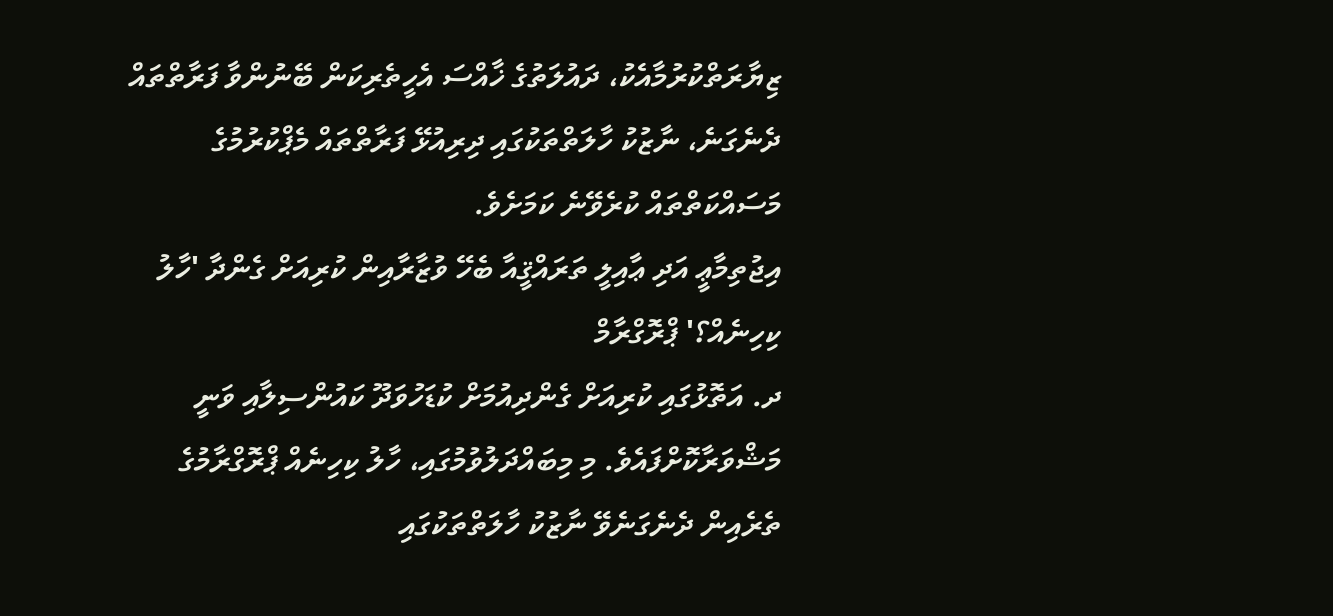ޒިޔާރަތްކުރުމާއެކު، ދައުލަތުގެ ޚާއްސަ އެހީތެރިކަން ބޭނުންވާ ފަރާތްތައް ދެނެގަނެ، ނާޒުކު ހާލަތްތަކުގައި ދިރިއުޅޭ ފަރާތްތައް މެޕްކުރުމުގެ މަސައްކަތްތައް ކުރެވޭނެ ކަމަށެވެ.
އިޖުތިމާޢީ އަދި ޢާއިލީ ތަރައްޤީއާ ބެހޭ ވުޒާރާއިން ކުރިއަށް ގެންދާ 'ހާލު ކިހިނެއް؟' ޕްރޮގްރާމް
ދ. އަތޮޅުގައި ކުރިއަށް ގެންދިއުމަށް ކުޑަހުވަދޫ ކައުންސިލާއި ވަނީ މަޝްވަރާކޮށްފައެވެ. މި މިބައްދަލުވުމުގައި، ހާލު ކިހިނެއް ޕްރޮގްރާމުގެ ތެރެއިން ދެނެގަނެވޭ ނާޒުކު ހާލަތްތަކުގައި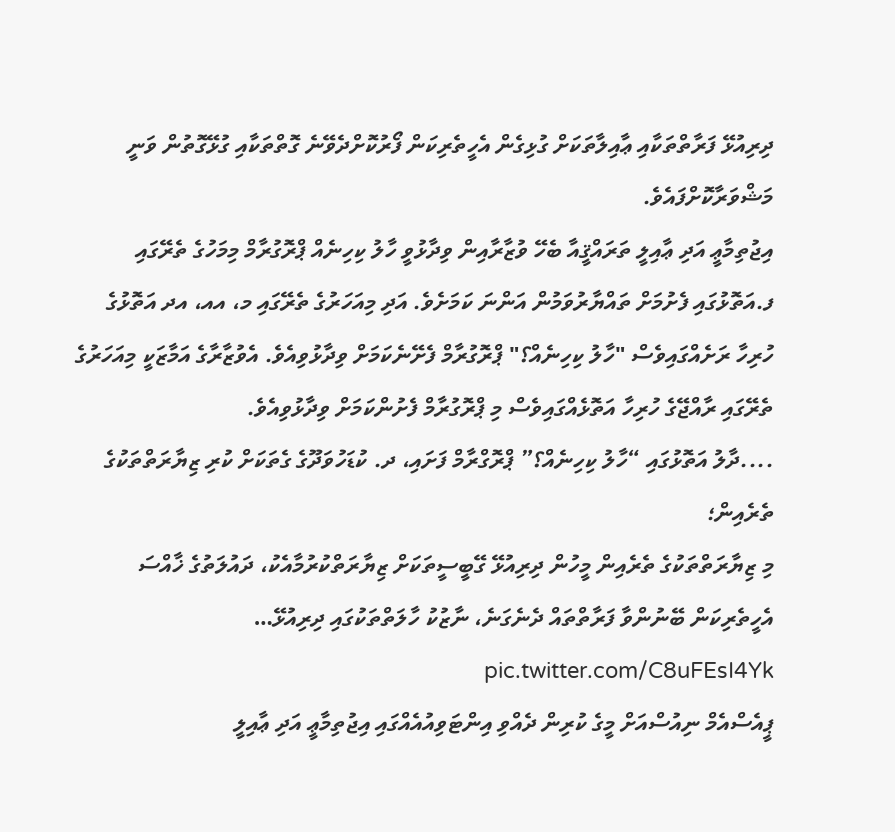ދިރިއުޅޭ ފަރާތްތަކާއި ޢާއިލާތަކަށް ގުޅިގެން އެހީތެރިކަން ފޯރުކޮށްދެވޭނެ ގޮތްތަކާއި ގުޅޭގޮތުން ވަނީ މަޝްވަރާކޮށްފައެވެ.
އިޖުތިމާޢީ އަދި ޢާއިލީ ތަރައްޤީއާ ބެހޭ ވުޒާރާއިން ވިދާޅުވީ ހާލު ކިހިނެއް ޕްރޮގުރާމް މިމަހުގެ ތެރޭގައި ފ.އަތޮޅުގައި ފެށުމަށް ތައްޔާރުވަމުން އަންނަ ކަމަށެވެ. އަދި މިއަހަރުގެ ތެރޭގައި މ، އއ، އދ އަތޮޅުގެ ހުރިހާ ރަށެއްގައިވެސް "ހާލު ކިހިނެއް؟" ޕްރޮގުރާމް ފެށޭނެކަމަށް ވިދާޅުވިއެވެ. އެވުޒާރާގެ އަމާޒަކީ މިއަހަރުގެ ތެރޭގައި ރާއްޖޭގެ ހުރިހާ އަތޮޅެއްގައިވެސް މި ޕްރޮގުރާމް ފެށުންކަމަށް ވިދާޅުވިއެވެ.
....ދާލު އަތޮޅުގައި “ހާލު ކިހިނެއް؟” ޕްރޮގްރާމް ފަށައި، ދ. ކުޑަހުވަދޫގެ ގެތަކަށް ކުރި ޒިޔާރަތްތަކުގެ ތެރެއިން؛
މި ޒިޔާރަތްތަކުގެ ތެރެއިން މީހުން ދިރިއުޅޭ ގޭބީސީތަކަށް ޒިޔާރަތްކުރުމާއެކު، ދައުލަތުގެ ޚާއްސަ އެހީތެރިކަން ބޭނުންވާ ފަރާތްތައް ދެނެގަނެ، ނާޒުކު ހާލަތްތަކުގައި ދިރިއުޅޭ… pic.twitter.com/C8uFEsI4Yk
ޕީއެސްއެމް ނިއުސްއަށް މީގެ ކުރިން ދެއްވި އިންޓަވިއުއެއްގައި އިޖުތިމާޢީ އަދި ޢާއިލީ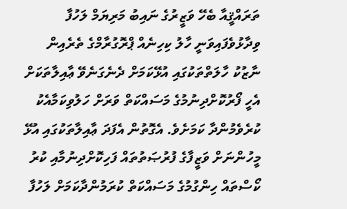ތަރައްޤީއާ ބެހޭ ވަޒީރުގެ ނައިބު މަރިޔަމް ލަހުފާ ވިދާޅުވެފައިވަނީ ހާލު ކިހިނެއް ޕްރޮގުރާމްގެ ތެރެއިން ނާޒުކު ހާލަތްތަކުގައި އުޅޭކަމަށް ދެނެގަނެވޭ ޢާއިލާތަކަށް އެހީ ފޯރުކޮށްދިނުމުގެ މަސައްކަތް ވަރަށް ހަލުވިކަމާއެކު ކުރެވެމުންދާ ކަމަށެވެ. އެގޮތުން އެފަދަ ޢާއިލާތަކުގައި އުޅޭ މީހުންނަށް ވަޒީފާގެ ފުރުޞަތުތައް ފަހިކޮށްދިނުމާއި ކުރު ކޯސްތައް ހިންގުމުގެ މަސައްކަތް ކުރަމުންދާކަމަށް ލަހުފާ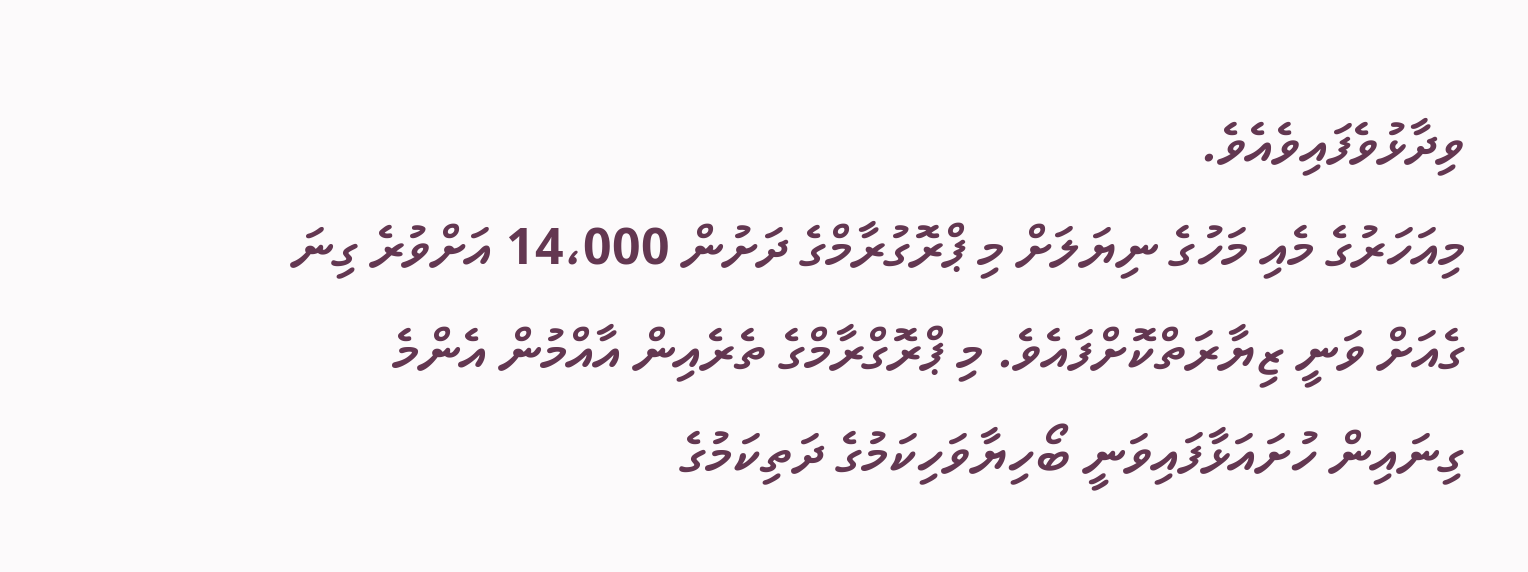ވިދާޅުވެފައިވެއެވެ.
މިއަހަރުގެ މެއި މަހުގެ ނިޔަލަށް މި ޕްރޮގުރާމްގެ ދަށުން 14،000 އަށްވުރެ ގިނަ ގެއަށް ވަނީ ޒިޔާރަތްކޮށްފައެވެ. މި ޕްރޮގްރާމްގެ ތެރެއިން އާއްމުން އެންމެ ގިނައިން ހުށައަޅާފައިވަނީ ބޯހިޔާވަހިކަމުގެ ދަތިކަމުގެ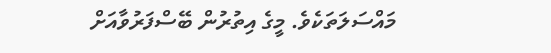މައްސަލަތަކެވެ. މީގެ އިތުރުން ބޭސްފަރުވާއަށް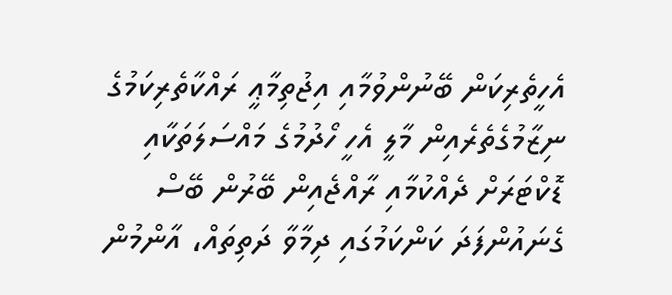އެހީތެރިކަން ބޭނުންވުމާއި އިޖުތިމާޢީ ރައްކާތެރިކަމުގެ ނިޒާމުގެތެރެއިން މާލީ އެހީ ހޯދުމުގެ މައްސަލަތަކާއި ޑޮކްޓަރަށް ދެއްކުމާއި ރާއްޖެއިން ބޭރުން ބޭސް ގެނައުންފަދަ ކަންކަމުގައި ދިމާވާ ދަތިތައް، އާންމުން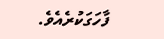ފާހަގަކުރެއެވެ.